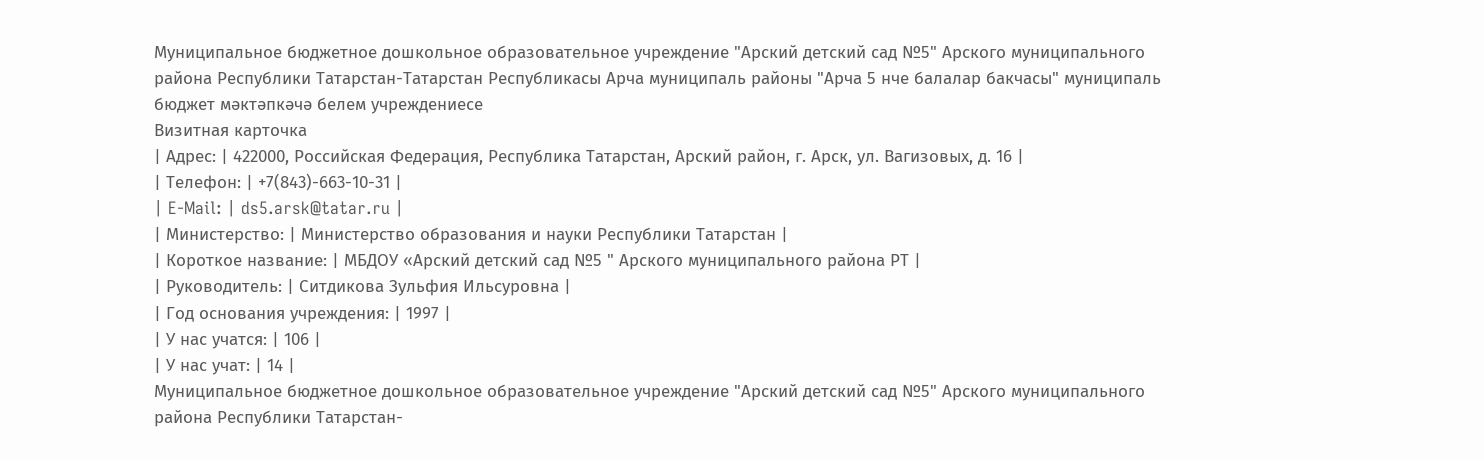Муниципальное бюджетное дошкольное образовательное учреждение "Арский детский сад №5" Арского муниципального района Республики Татарстан-Татарстан Республикасы Арча муниципаль районы "Арча 5 нче балалар бакчасы" муниципаль бюджет мәктәпкәчә белем учреждениесе
Визитная карточка
| Адрес: | 422000, Российская Федерация, Республика Татарстан, Арский район, г. Арск, ул. Вагизовых, д. 16 |
| Телефон: | +7(843)-663-10-31 |
| E-Mail: | ds5.arsk@tatar.ru |
| Министерство: | Министерство образования и науки Республики Татарстан |
| Короткое название: | МБДОУ «Арский детский сад №5 " Арского муниципального района РТ |
| Руководитель: | Ситдикова Зульфия Ильсуровна |
| Год основания учреждения: | 1997 |
| У нас учатся: | 106 |
| У нас учат: | 14 |
Муниципальное бюджетное дошкольное образовательное учреждение "Арский детский сад №5" Арского муниципального района Республики Татарстан-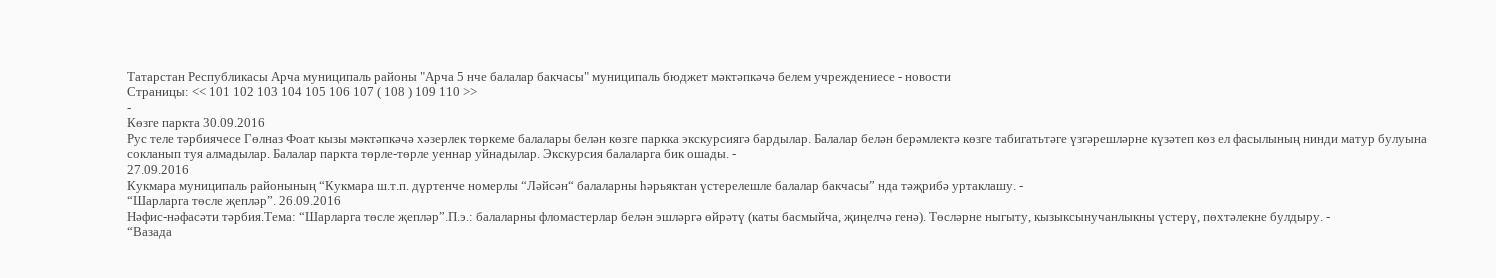Татарстан Республикасы Арча муниципаль районы "Арча 5 нче балалар бакчасы" муниципаль бюджет мәктәпкәчә белем учреждениесе - новости
Страницы: << 101 102 103 104 105 106 107 ( 108 ) 109 110 >>
-
Көзге паркта 30.09.2016
Рус теле тәрбиячесе Гөлназ Фоат кызы мәктәпкәчә хәзерлек төркеме балалары белән көзге паркка экскурсиягә бардылар. Балалар белән берәмлектә көзге табигатьтәге үзгәрешләрне күзәтеп көз ел фасылының нинди матур булуына сокланып туя алмадылар. Балалар паркта төрле-төрле уеннар уйнадылар. Экскурсия балаларга бик ошады. -
27.09.2016
Кукмара муниципаль районының “Кукмара ш.т.п. дүртенче номерлы “Ләйсән“ балаларны һәрьяктан үстерелешле балалар бакчасы” нда тәҗрибә уртаклашу. -
“Шарларга төсле җепләр”. 26.09.2016
Нәфис-нәфасәти тәрбия.Тема: “Шарларга төсле җепләр”.П.э.: балаларны фломастерлар белән эшләргә өйрәтү (каты басмыйча, җиңелчә генә). Төсләрне ныгыту, кызыксынучанлыкны үстерү, пөхтәлекне булдыру. -
“Вазада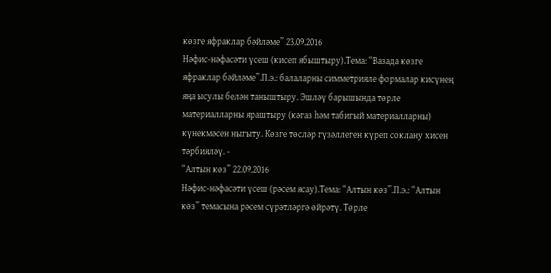көзге яфраклар бәйләме” 23.09.2016
Нәфис-нәфасәти үсеш (кисеп ябыштыру).Тема: “Вазада көзге яфраклар бәйләме”.П.э.: балаларны симметрияле формалар кисүнең яңа ысулы белән таныштыру. Эшләү барышында төрле материалларны яраштыру (кәгаз һәм табигый материалларны) күнекмәсен ныгыту. Көзге төсләр гүзәллеген күреп соклану хисен тәрбияләү. -
“Алтын көз” 22.09.2016
Нәфис-нәфасәти үсеш (рәсем ясау).Тема: “Алтын көз”.П.э.: “Алтын көз” темасына рәсем сүрәтләргә өйрәтү. Төрле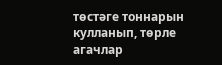төстәге тоннарын кулланып, төрле агачлар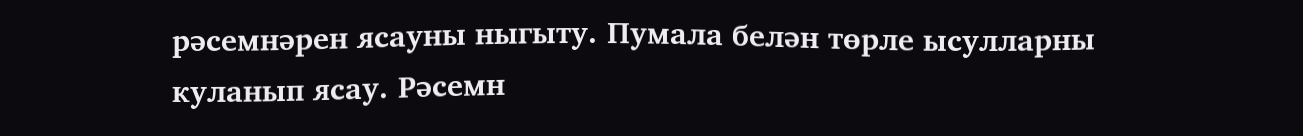рәсемнәрен ясауны ныгыту. Пумала белән төрле ысулларны куланып ясау. Рәсемн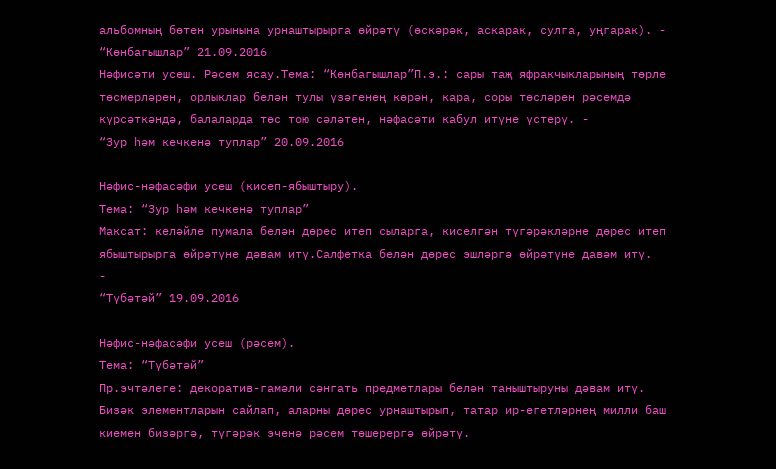альбомның бөтен урынына урнаштырырга өйрәтү (өскәрәк, аскарак, сулга, уңгарак). -
“Көнбагышлар” 21.09.2016
Нәфисәти усеш. Рәсем ясау.Тема: “Көнбагышлар”П.э.: сары таҗ яфракчыкларының төрле төсмерләрен, орлыклар белән тулы үзәгенең көрән, кара, соры төсләрен рәсемдә күрсәткәндә, балаларда төс тою сәләтен, нәфасәти кабул итүне үстерү. -
“Зур һәм кечкенә туплар” 20.09.2016

Нәфис-нәфасәфи усеш (кисеп-ябыштыру).
Тема: “Зур һәм кечкенә туплар”
Максат: келәйле пумала белән дөрес итеп сыларга, киселгән түгәрәкләрне дөрес итеп ябыштырырга өйрәтүне дәвам итү.Салфетка белән дөрес эшләргә өйрәтүне давәм итү.
-
“Түбәтәй” 19.09.2016

Нәфис-нәфасәфи усеш (рәсем).
Тема: “Түбәтәй”
Пр.эчтәлеге: декоратив-гамәли сәнгать предметлары белән таныштыруны дәвам итү. Бизәк элементларын сайлап, аларны дөрес урнаштырып, татар ир-егетләрнең милли баш киемен бизәргә, түгәрәк эченә рәсем төшерергә өйрәтү.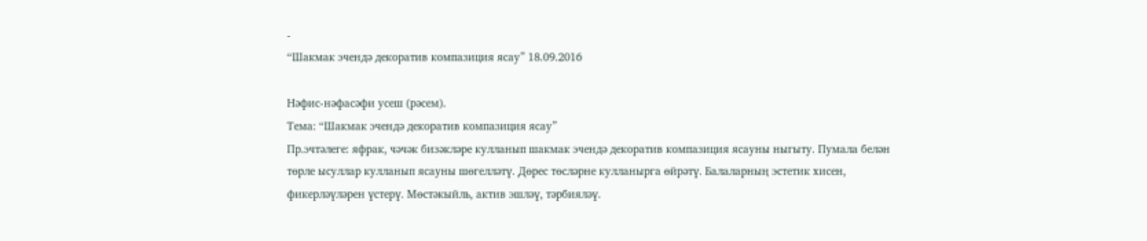-
“Шакмак эчендә декоратив компазиция ясау” 18.09.2016

Нәфис-нәфасәфи усеш (рәсем).
Тема: “Шакмак эчендә декоратив компазиция ясау”
Пр.эчтәлеге: яфрак, чәчәк бизәкләре кулланып шакмак эчендә декоратив компазиция ясауны ныгыту. Пумала белән төрле ысуллар кулланып ясауны шөгелләтү. Дөрес төсләрне кулланырга өйрәтү. Балаларның эстетик хисен, фикерләүләрен үстерү. Мөстәкыйль, актив эшләү, тәрбияләү.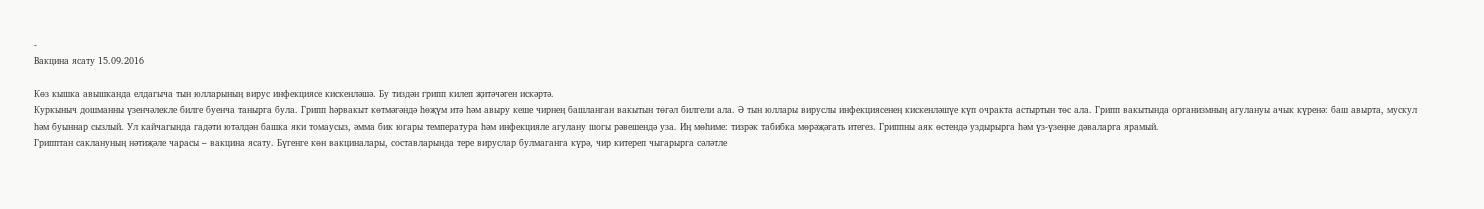-
Вакцина ясату 15.09.2016

Көз кышка авышканда елдагыча тын юлларының вирус инфекциясе кискенләшә. Бу тиздән грипп килеп җитәчәген искәртә.
Куркыныч дошманны үзенчәлекле билге буенча танырга була. Грипп һәрвакыт көтмәгәндә һөҗүм итә һәм авыру кеше чирнең башланган вакытын төгәл билгели ала. Ә тын юллары вируслы инфекциясенең кискенләшүе күп очракта астыртын төс ала. Грипп вакытында организмның агулануы ачык күренә: баш авырта, мускул һәм буыннар сызлый. Ул кайчагында гадәти ютәлдән башка яки томаусыз, әмма бик югары температура һәм инфекцияле агулану шогы рәвешендә уза. Иң мөһиме: тизрәк табибка мөрәҗәгать итегез. Гриппны аяк өстендә уздырырга һәм үз-үзеңне дәваларга ярамый.
Грипптан саклануның нәтиҗәле чарасы – вакцина ясату. Бүгенге көн вакциналары, составларында тере вируслар булмаганга күрә, чир китереп чыгарырга сәләтле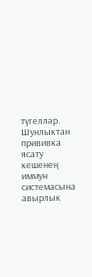түгелләр. Шунлыктан прививка ясату кешенең иммун системасына авырлык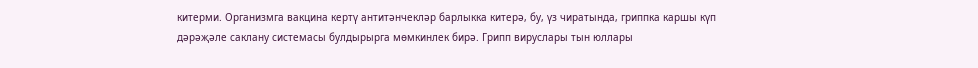китерми. Организмга вакцина кертү антитәнчекләр барлыкка китерә, бу, үз чиратында, гриппка каршы күп дәрәҗәле саклану системасы булдырырга мөмкинлек бирә. Грипп вируслары тын юллары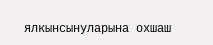ялкынсынуларына охшаш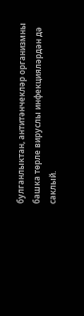булганлыктан, антитәнчекләр организмны башка төрле вируслы инфекцияләрдән дә саклый.